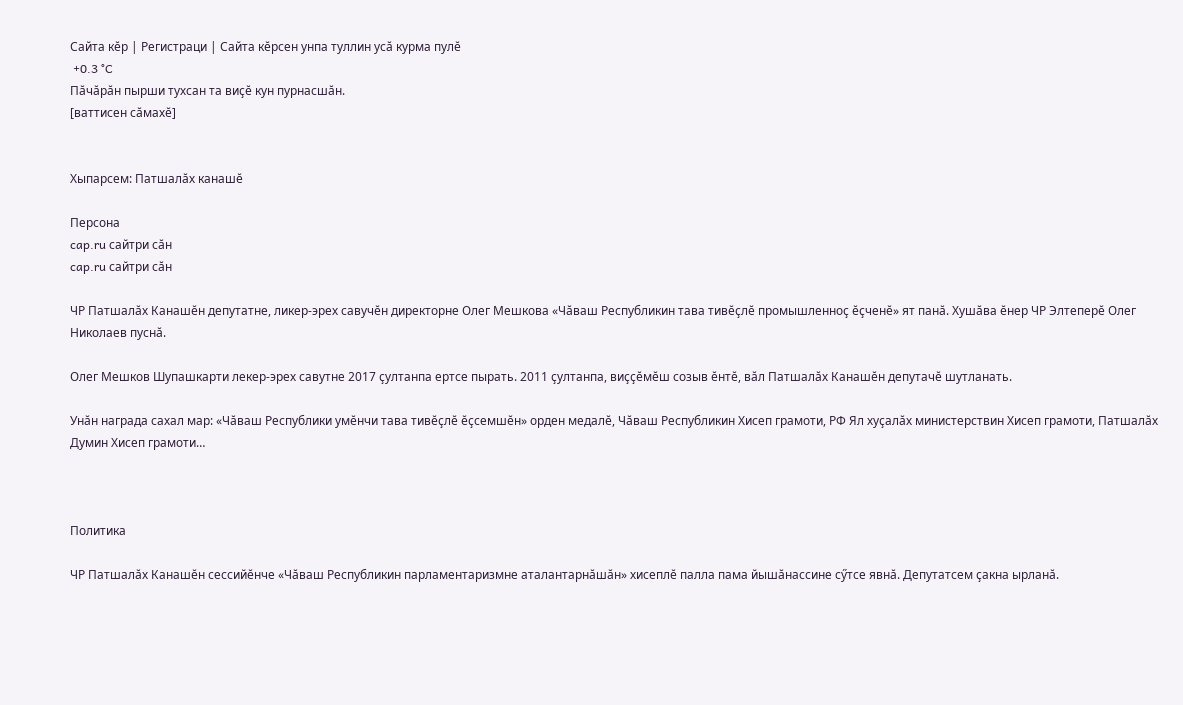Сайта кӗр | Регистраци | Сайта кӗрсен унпа туллин усӑ курма пулӗ
 +0.3 °C
Пӑчӑрӑн пырши тухсан та виҫӗ кун пурнасшӑн.
[ваттисен сӑмахӗ]


Хыпарсем: Патшалӑх канашӗ

Персона
cap.ru сайтри сӑн
cap.ru сайтри сӑн

ЧР Патшалӑх Канашӗн депутатне, ликер-эрех савучӗн директорне Олег Мешкова «Чӑваш Республикин тава тивӗҫлӗ промышленноҫ ӗҫченӗ» ят панӑ. Хушӑва ӗнер ЧР Элтеперӗ Олег Николаев пуснӑ.

Олег Мешков Шупашкарти лекер-эрех савутне 2017 ҫултанпа ертсе пырать. 2011 ҫултанпа, виҫҫӗмӗш созыв ӗнтӗ, вӑл Патшалӑх Канашӗн депутачӗ шутланать.

Унӑн награда сахал мар: «Чӑваш Республики умӗнчи тава тивӗҫлӗ ӗҫсемшӗн» орден медалӗ, Чӑваш Республикин Хисеп грамоти, РФ Ял хуҫалӑх министерствин Хисеп грамоти, Патшалӑх Думин Хисеп грамоти…



Политика

ЧР Патшалӑх Канашӗн сессийӗнче «Чӑваш Республикин парламентаризмне аталантарнӑшӑн» хисеплӗ палла пама йышӑнассине сӳтсе явнӑ. Депутатсем ҫакна ырланӑ.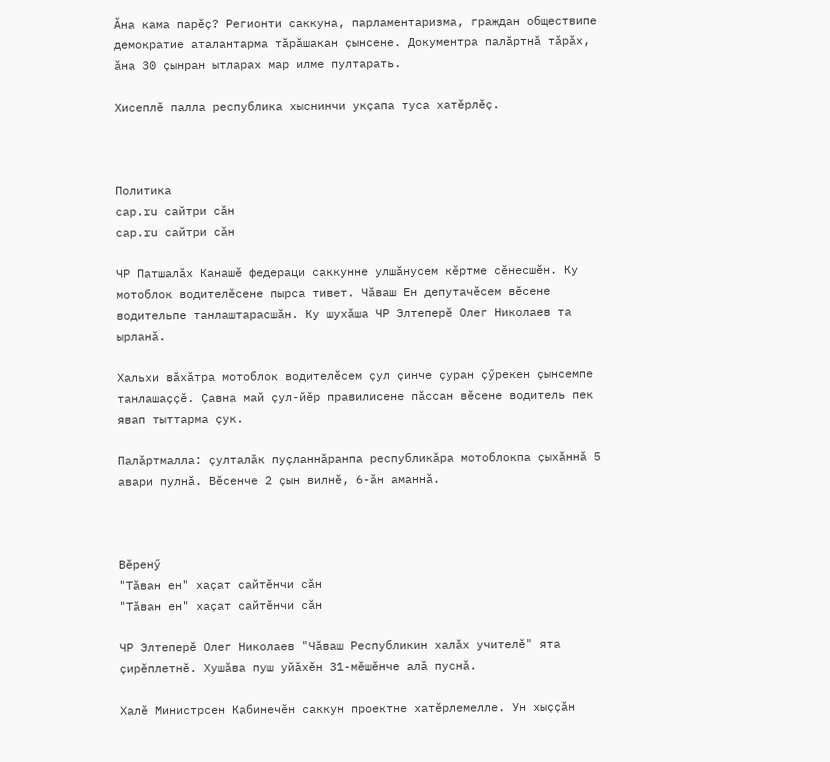Ӑна кама парӗҫ? Регионти саккуна, парламентаризма, граждан обществипе демократие аталантарма тӑрӑшакан ҫынсене. Документра палӑртнӑ тӑрӑх, ӑна 30 ҫынран ытларах мар илме пултарать.

Хисеплӗ палла республика хыснинчи укҫапа туса хатӗрлӗҫ.



Политика
cap.ru сайтри сӑн
cap.ru сайтри сӑн

ЧР Патшалӑх Канашӗ федераци саккунне улшӑнусем кӗртме сӗнесшӗн. Ку мотоблок водителӗсене пырса тивет. Чӑваш Ен депутачӗсем вӗсене водительпе танлаштарасшӑн. Ку шухӑша ЧР Элтеперӗ Олег Николаев та ырланӑ.

Хальхи вӑхӑтра мотоблок водителӗсем ҫул ҫинче ҫуран ҫӳрекен ҫынсемпе танлашаҫҫӗ. Ҫавна май ҫул-йӗр правилисене пӑссан вӗсене водитель пек явап тыттарма ҫук.

Палӑртмалла: ҫулталӑк пуҫланнӑранпа республикӑра мотоблокпа ҫыхӑннӑ 5 авари пулнӑ. Вӗсенче 2 ҫын вилнӗ, 6-ӑн аманнӑ.



Вӗренӳ
"Тӑван ен" хаҫат сайтӗнчи сӑн
"Тӑван ен" хаҫат сайтӗнчи сӑн

ЧР Элтеперӗ Олег Николаев "Чӑваш Республикин халӑх учителӗ" ята ҫирӗплетнӗ. Хушӑва пуш уйӑхӗн 31-мӗшӗнче алӑ пуснӑ.

Халӗ Министрсен Кабинечӗн саккун проектне хатӗрлемелле. Ун хыҫҫӑн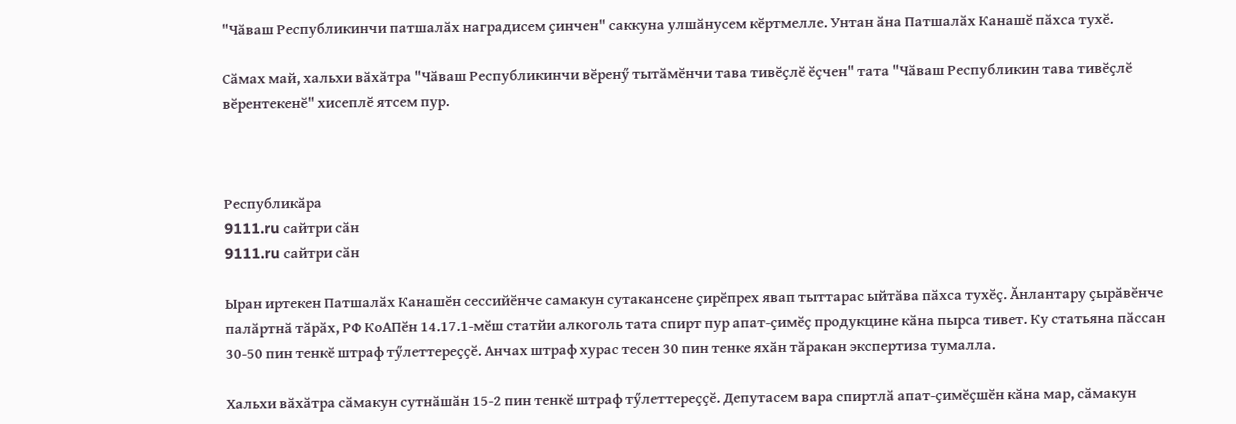"Чӑваш Республикинчи патшалӑх наградисем ҫинчен" саккуна улшӑнусем кӗртмелле. Унтан ӑна Патшалӑх Канашӗ пӑхса тухӗ.

Сӑмах май, хальхи вӑхӑтра "Чӑваш Республикинчи вӗренӳ тытӑмӗнчи тава тивӗҫлӗ ӗҫчен" тата "Чӑваш Республикин тава тивӗҫлӗ вӗрентекенӗ" хисеплӗ ятсем пур.



Республикӑра
9111.ru сайтри сӑн
9111.ru сайтри сӑн

Ыран иртекен Патшалӑх Канашӗн сессийӗнче самакун сутакансене ҫирӗпрех явап тыттарас ыйтӑва пӑхса тухӗҫ. Ӑнлантару ҫырӑвӗнче палӑртнӑ тӑрӑх, РФ КоАПӗн 14.17.1-мӗш статйи алкоголь тата спирт пур апат-ҫимӗҫ продукцине кӑна пырса тивет. Ку статьяна пӑссан 30-50 пин тенкӗ штраф тӳлеттереҫҫӗ. Анчах штраф хурас тесен 30 пин тенке яхӑн тӑракан экспертиза тумалла.

Хальхи вӑхӑтра сӑмакун сутнӑшӑн 15-2 пин тенкӗ штраф тӳлеттереҫҫӗ. Депутасем вара спиртлӑ апат-ҫимӗҫшӗн кӑна мар, сӑмакун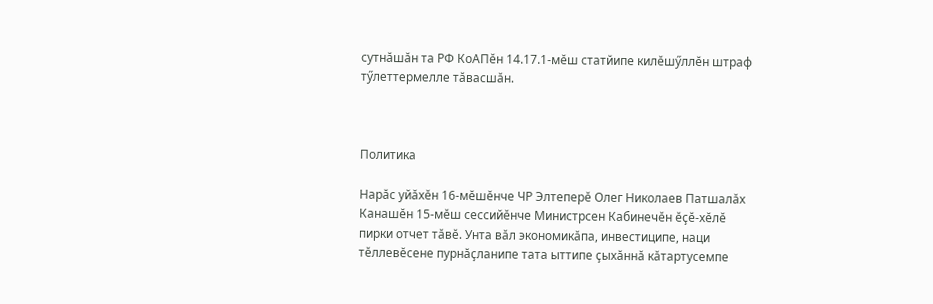сутнӑшӑн та РФ КоАПӗн 14.17.1-мӗш статйипе килӗшӳллӗн штраф тӳлеттермелле тӑвасшӑн.



Политика

Нарӑс уйӑхӗн 16-мӗшӗнче ЧР Элтеперӗ Олег Николаев Патшалӑх Канашӗн 15-мӗш сессийӗнче Министрсен Кабинечӗн ӗҫӗ-хӗлӗ пирки отчет тӑвӗ. Унта вӑл экономикӑпа, инвестиципе, наци тӗллевӗсене пурнӑҫланипе тата ыттипе ҫыхӑннӑ кӑтартусемпе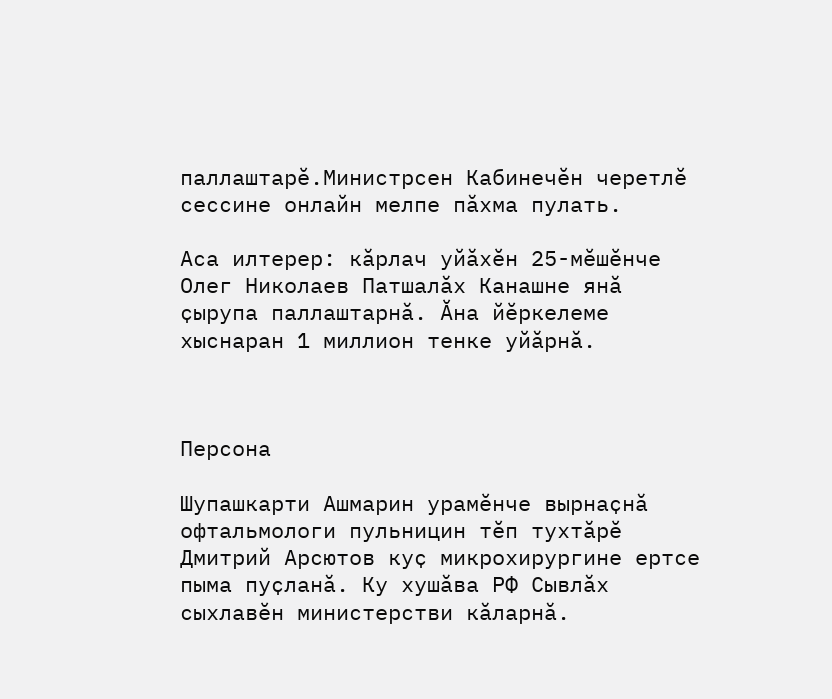паллаштарӗ.Министрсен Кабинечӗн черетлӗ сессине онлайн мелпе пӑхма пулать.

Аса илтерер: кӑрлач уйӑхӗн 25-мӗшӗнче Олег Николаев Патшалӑх Канашне янӑ ҫырупа паллаштарнӑ. Ӑна йӗркелеме хыснаран 1 миллион тенке уйӑрнӑ.



Персона

Шупашкарти Ашмарин урамӗнче вырнаҫнӑ офтальмологи пульницин тӗп тухтӑрӗ Дмитрий Арсютов куҫ микрохирургине ертсе пыма пуҫланӑ. Ку хушӑва РФ Сывлӑх сыхлавӗн министерстви кӑларнӑ.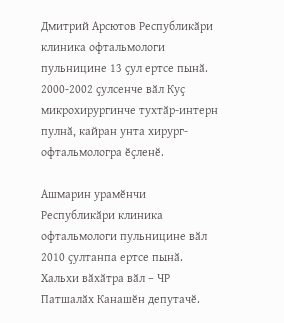Дмитрий Арсютов Республикӑри клиника офтальмологи пульницине 13 ҫул ертсе пынӑ. 2000-2002 ҫулсенче вӑл Куҫ микрохирургинче тухтӑр-интерн пулнӑ, кайран унта хирург-офтальмологра ӗҫленӗ.

Ашмарин урамӗнчи Республикӑри клиника офтальмологи пульницине вӑл 2010 ҫултанпа ертсе пынӑ. Хальхи вӑхӑтра вӑл – ЧР Патшалӑх Канашӗн депутачӗ.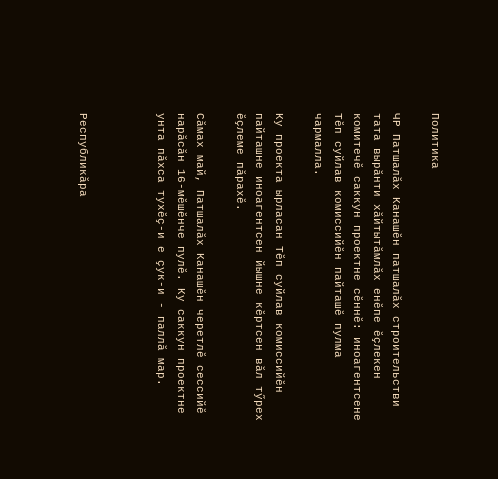Политика

ЧР Патшалӑх Канашӗн патшалӑх строительстви тата вырӑнти хӑйтытӑмлӑх енӗпе ӗҫлекен комитечӗ саккун проектне сӗннӗ: иноагентсене Тӗп суйлав комиссийӗн пайташӗ пулма чармалла.

Ку проекта ырласан Тӗп суйлав комиссийӗн пайташне иноагентсен йышне кӗртсен вӑл тӳрех ӗҫлеме пӑрахӗ.

Сӑмах май, Патшалӑх Канашӗн черетлӗ сессийӗ нарӑсӑн 16-мӗшӗнче пулӗ. Ку саккун проектне унта пӑхса тухӗҫ-и е ҫук-и - паллӑ мар.



Республикӑра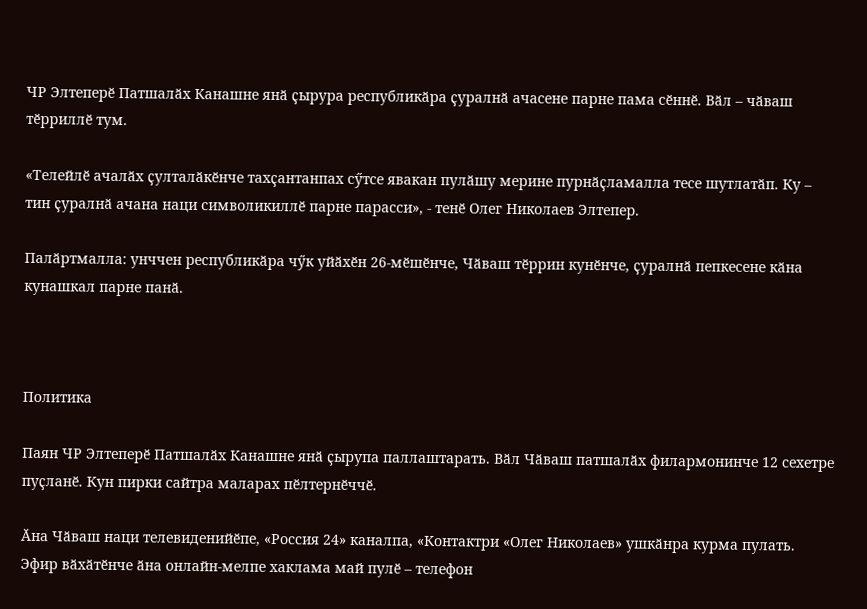ЧР Элтеперӗ Патшалӑх Канашне янӑ ҫырура республикӑра ҫуралнӑ ачасене парне пама сӗннӗ. Вӑл – чӑваш тӗрриллӗ тум.

«Телейлӗ ачалӑх ҫулталӑкӗнче тахҫантанпах сӳтсе явакан пулӑшу мерине пурнӑҫламалла тесе шутлатӑп. Ку – тин ҫуралнӑ ачана наци символикиллӗ парне парасси», - тенӗ Олег Николаев Элтепер.

Палӑртмалла: унччен республикӑра чӳк уйӑхӗн 26-мӗшӗнче, Чӑваш тӗррин кунӗнче, ҫуралнӑ пепкесене кӑна кунашкал парне панӑ.



Политика

Паян ЧР Элтеперӗ Патшалӑх Канашне янӑ ҫырупа паллаштарать. Вӑл Чӑваш патшалӑх филармонинче 12 сехетре пуҫланӗ. Кун пирки сайтра маларах пӗлтернӗччӗ.

Ӑна Чӑваш наци телевиденийӗпе, «Россия 24» каналпа, «Контактри «Олег Николаев» ушкӑнра курма пулать. Эфир вӑхӑтӗнче ӑна онлайн-мелпе хаклама май пулӗ – телефон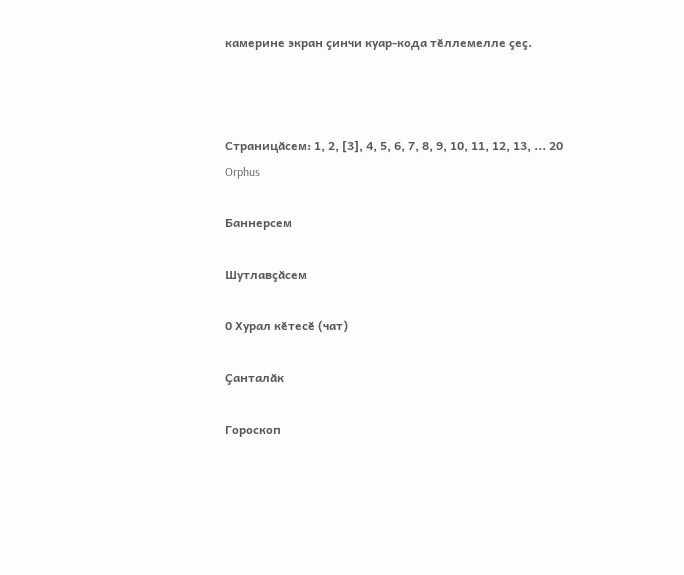камерине экран ҫинчи куар-кода тӗллемелле ҫеҫ.



Страницӑсем: 1, 2, [3], 4, 5, 6, 7, 8, 9, 10, 11, 12, 13, ... 20
Orphus

Баннерсем

Шутлавҫӑсем

0 Хурал кӗтесӗ (чат)

Ҫанталӑк

Гороскоп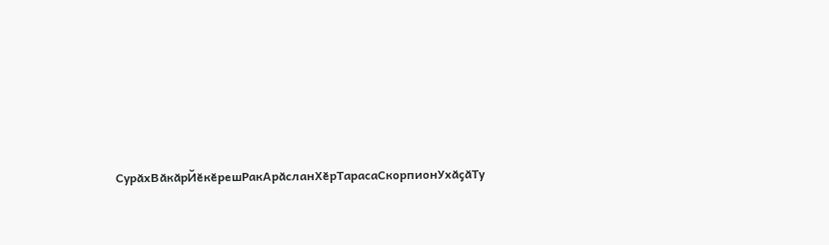СурӑхВӑкӑрЙӗкӗрешРакАрӑсланХӗрТарасаСкорпионУхӑҫӑТу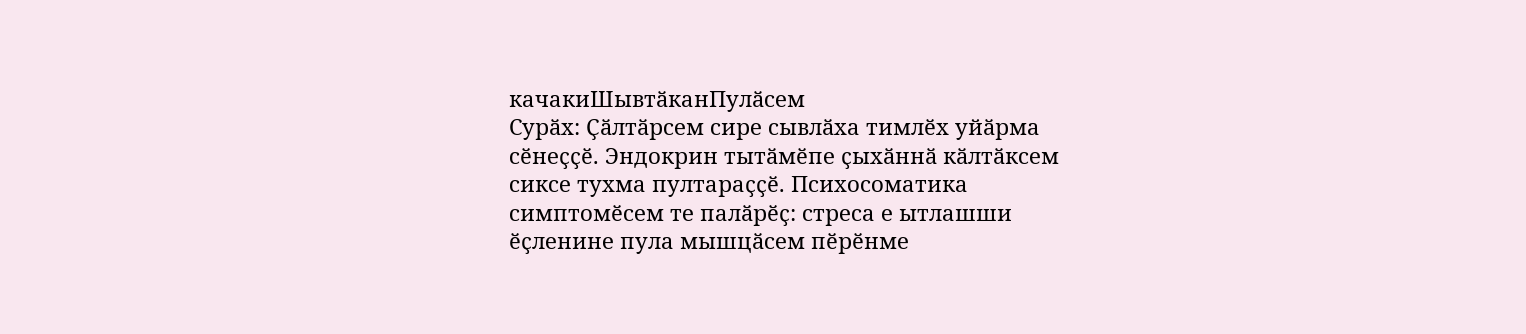качакиШывтӑканПулӑсем
Сурӑх: Ҫӑлтӑрсем сире сывлӑха тимлӗх уйӑрма сӗнеҫҫӗ. Эндокрин тытӑмӗпе ҫыхӑннӑ кӑлтӑксем сиксе тухма пултараҫҫӗ. Психосоматика симптомӗсем те палӑрӗҫ: стреса е ытлашши ӗҫленине пула мышцӑсем пӗрӗнме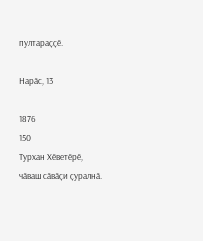пултараҫҫӗ.

Нарӑс, 13

1876
150
Турхан Хӗветӗрӗ, чӑваш сӑвӑҫи ҫуралнӑ.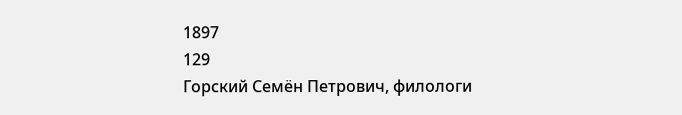1897
129
Горский Семён Петрович, филологи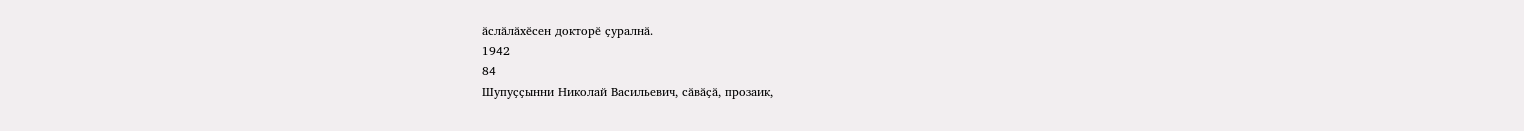ӑслӑлӑхӗсен докторӗ ҫуралнӑ.
1942
84
Шупуҫҫынни Николай Васильевич, сӑвӑҫӑ, прозаик,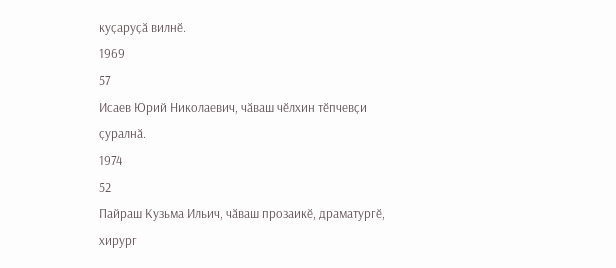куҫаруҫӑ вилнӗ.
1969
57
Исаев Юрий Николаевич, чӑваш чӗлхин тӗпчевҫи ҫуралнӑ.
1974
52
Пайраш Кузьма Ильич, чӑваш прозаикӗ, драматургӗ, хирург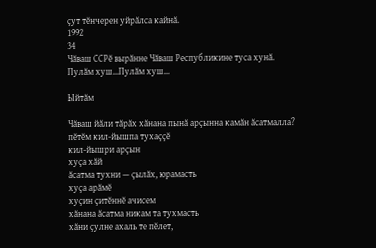ҫут тӗнчерен уйрӑлса кайнӑ.
1992
34
Чӑваш ССРӗ вырӑнне Чӑваш Республикине туса хунӑ.
Пулӑм хуш...Пулӑм хуш...

Ыйтӑм

Чӑваш йӑли тӑрӑх хӑнана пынӑ арҫынна камӑн ӑсатмалла?
пӗтӗм кил-йышпа тухаҫҫӗ
кил-йышри арҫын
хуҫа хӑй
ӑсатма тухни — ҫылӑх, юрамасть
хуҫа арӑмӗ
хуҫин ҫитӗннӗ ачисем
хӑнана ӑсатма никам та тухмасть
хӑни ҫулне ахаль те пӗлет,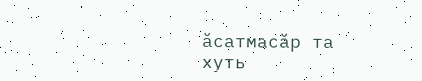ӑсатмасӑр та
хуть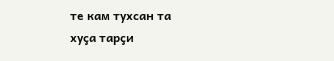те кам тухсан та
хуҫа тарҫи